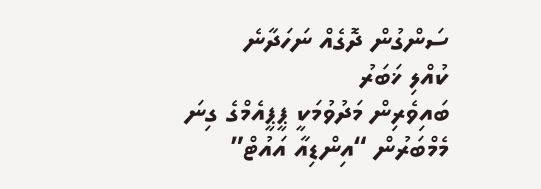ސަންގުން ދޮގެއް ނަހަދާނެ
ކުއްލި ޚަބަރު
ބައިވެރިން މަދުވުމަކީ ޕީޕީއެމްގެ ގިނަ މެމްބަރުން “އިންޑިއާ އައުޓް”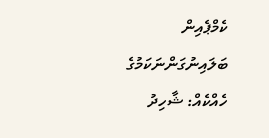ކެމްޕެއިން ބަލައިނުގަންނަކަމުގެ ހެއްކެއް: ޝާހިދު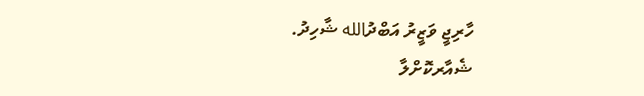ހާރިޖީ ވަޒީރު އަބްދުالله ޝާހިދު.
ޝެއާރކޮށްލާ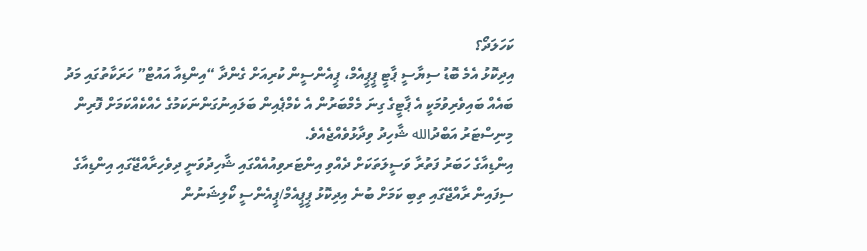ކަހަލަދޯ؟
އިދިކޮޅު އެމެ ބޮޑު ސިޔާސީ ޕާޓީ ޕީޕީއެމް، ޕީއެންސީން ކުރިއަށް ގެންދާ “އިންޑިއާ އައުޓް” ހަރަކާތުގައި މަދު ބައެއް ބައިވެރިވުމަކީ އެ ޕާޓީގެ ގިނަ މެމްބަރުން އެ ކެމްޕެއިން ބަލައިނުގަންނަކަމުގެ ހެއްކެއްކަމަށް ފޮރިން މިނިސްޓަރު އަބްދުالله ޝާހިދު ވިދާޅުވެއްޖެއެވެ.
އިންޑިއާގެ ހަބަރު ފަތުރާ ވަސީލަތަކަށް ދެއްވި އިންޓަރވިއުއެއްގައި ޝާހިދުވަނީ ދިވެހިރާއްޖޭގައި އިންޑިއާގެ ސިފައިން ރާއްޖޭގައި ތިބި ކަމަށް ބުނެ އިދިކޮޅު ޕީޕީއެމް/ޕީއެންސީ ކޯލިޝަނުން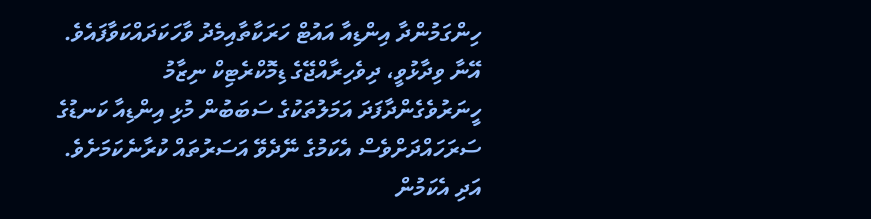ހިންގަމުންދާ އިންޑިއާ އައުޓް ހަރަކާތާއިމެދު ވާހަކަދައްކަވާފައެވެ. އޭނާ ވިދާޅުވީ، ދިވެހިރާއްޖޭގެ ޑިމޮކްރެޓިކް ނިޒާމު ހީނަރުވެގެންދާފަދަ އަމަލުތަކުގެ ސަބަބުން މުޅި އިންޑިއާ ކަނޑުގެ ސަރަހައްދަށްވެސް އެކަމުގެ ނޭދެވޭ އަސަރުތައް ކުރާނެކަމަށެވެ. އަދި އެކަމުން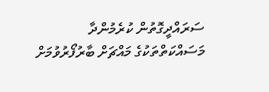ސަރައްދީގޮތުން ކުރެމުންދާ މަސައްކަތްތަކުގެ މައްޗަށް ބާރުފޯރުވުމަށް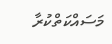މަސައްކަތްކުރާ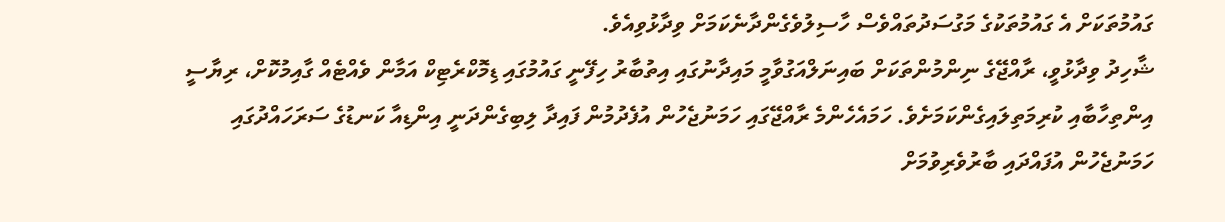ގައުމުތަކަށް އެ ގައުމުތަކުގެ މަގުސަދުތައްވެސް ހާސިލުވެގެންދާނެކަމަށް ވިދާޅުވިއެވެ.
ޝާހިދު ވިދާޅުވީ، ރާއްޖޭގެ ނިންމުންތަކަށް ބައިނަލްއަގުވާމީ މައިދާނުގައި އިތުބާރު ހިފޭނީ ގައުމުގައި ޑިމޮކްރެޓިކް އަމާން ވެއްޓެއް ގާއިމުކޮށް، ރިޔާސީ އިންތިހާބާއި ކުރިމަތިލައިގެންކަމަށެވެ. ހަމައެހެންމެ ރާއްޖޭގައި ހަމަނުޖެހުން އުފެދުމުން ފައިދާ ލިބިގެންދަނީ އިންޑިއާ ކަނޑުގެ ސަރަހައްދުގައި ހަމަނުޖެހުން އުފައްދައި ބާރުވެރިވުމަށް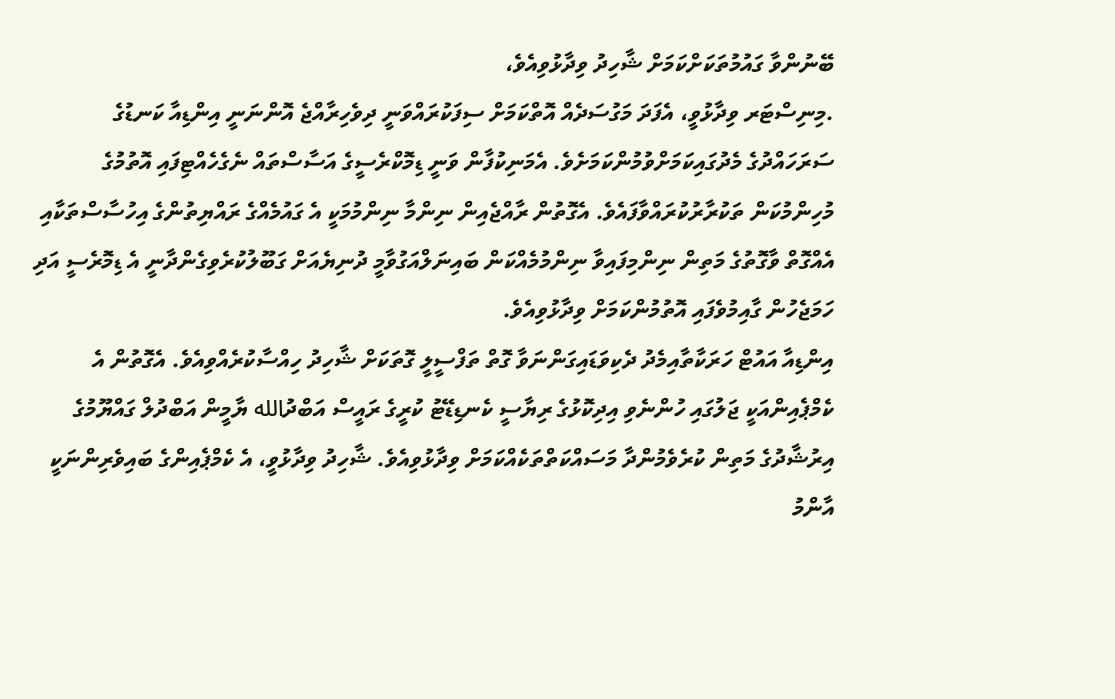ބޭނުންވާ ގައުމުތަކަށްކަމަށް ޝާހިދު ވިދާޅުވިއެވެ،
.މިނިސްޓަރ ވިދާޅުވީ، އެފަދަ މަގުސަދެއް އޮތްކަމަށް ސިފަކުރައްވަނީ ދިވެހިރާއްޖެ އޮންނަނީ އިންޑިއާ ކަނޑުގެ ސަރަހައްދުގެ މެދުގައިކަމަށްވުމުންކަމަށެވެ. އެމަނިކުފާން ވަނީ ޑިމޮކްރެސީގެ އަސާސްތައް ނެގެހެއްޓިފައި އޮތުމުގެ މުހިންމުކަން ތަކުރާރުކުރައްވާފައެވެ. އެގޮތުން ރާއްޖެއިން ނިންމާ ނިންމުމަކީ އެ ގައުމެއްގެ ރައްޔިތުންގެ އިހުސާސްތަކާއި އެއްގޮތް ވާގޮތުގެ މަތިން ނިންމިފައިވާ ނިންމުމެއްކަން ބައިނަލްއަގުވާމީ ދުނިޔެއަށް ގަބޫލުކުރެވިގެންދާނީ އެ ޑިމޮރެސީ އަދި ހަމަޖެހުން ގާއިމުވެފައި އޮތުމުންކަމަށް ވިދާޅުވިއެވެ.
އިންޑިއާ އައުޓް ހަރަކާތާއިމެދު ދެކިވަޑައިގަންނަވާ ގޮތް ތަފްސީލީ ގޮތަކަށް ޝާހިދު ހިއްސާކުރެއްވިއެވެ. އެގޮތުން އެ ކެމްޕެއިންއަކީ ޖަލުގައި ހުންނެވި އިދިކޮޅުގެ ރިޔާސީ ކެނޑިޑޭޓު ކުރީގެ ރައީސް އަބްދުالله ޔާމީން އަބްދުލް ގައްޔޫމުގެ އިރުޝާދުގެ މަތިން ކުރެވެމުންދާ މަސައްކަތްތަކެއްކަމަށް ވިދާޅުވިއެވެ. ޝާހިދު ވިދާޅުވީ، އެ ކެމްޕެއިންގެ ބައިވެރިންނަކީ އާންމު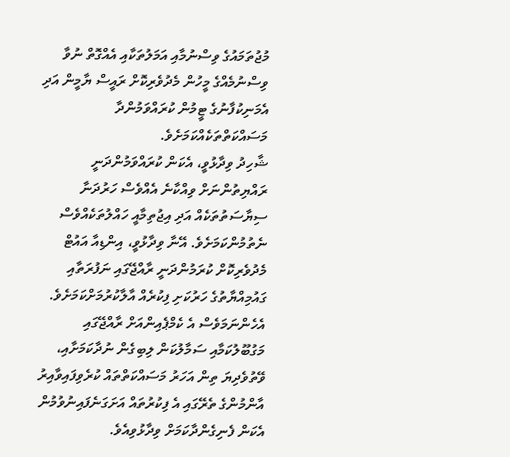މުޖުތަމައުގެ ވިސްނުމާއި އަމަލުތަކާއި އެއްގޮތް ނުވާ ވިސްނުމެއްގެ މީހުން މެދުވެރިކޮށް ރައީސް ޔާމީން އަދި އެމަނިކުފާނުގެ ޓީމުން ކުރައްވަމުންދާ މަސައްކަތްތަކެއްކަމަށެވެ.
ޝާހިދު ވިދާޅުވީ، އެކަން ކުރައްވަމުންދަނީ ރައްޔިތުންނަށް ވިއްކާނެ އެއްވެސް ހަރުދަނާ ސިޔާސަތުތަކެއް އަދި އިޖުތިމާއީ ހައްލުތަކެއްވެސް ނެތުމުންކަމަށެވެ. އޭނާ ވިދާޅުވީ، އިންޑިއާ އައުޓް މެދުވެރިކޮށް ކުރަމުންދަނީ ރާއްޖޭގައި ނަފުރަތާއި ގައުމިއްޔާތުގެ ހަރުކަށި ފިކުރެއް އާލާކުރުމަށްކަމަށެވެ. އެހެންނަމަވެސް އެ ކެމްޕެއިންއަށް ރާއްޖޭގައި މަގުބޫލުކަމާއި ސަމާލުކަން ލިބިގެން ނުދާކަމަށާއި، ވޭތުވެދިޔަ ތިން އަހަރު މަސައްކަތްތައް ކުރެވިފައިވާއިރު އާންމުންގެ ތެރޭގައި އެ ފިކުރުތައް އަށަގަނެފައިނުވުމުން އެކަން ފެނިގެންދާކަމަށް ވިދާޅުވިއެވެ.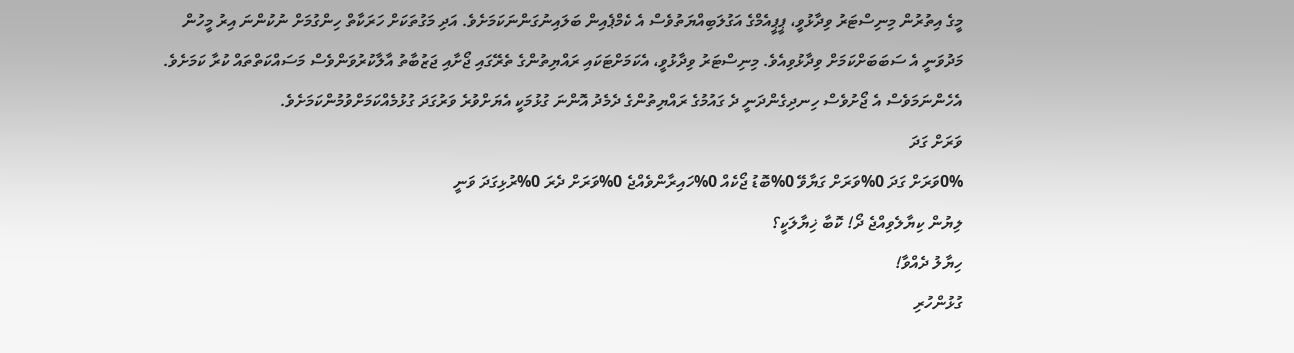މީގެ އިތުރުން މިނިސްޓަރު ވިދާޅުވީ، ޕީޕީއެމްގެ އަގުލަބިއްޔަތުވެސް އެ ކެމްޕެއިން ބަލައިނުގަންނަކަމަށެވެ. އަދި މަގުތަކަށް ހަރަކާތް ހިންގުމަށް ނުކުންނަ އިރު މީހުން މަދުވަނީ އެ ސަބަބަށްކަމަށް ވިދާޅުވިއެވެ. މިނިސްޓަރު ވިދާޅުވީ، އެކަމަށްޓަކައި ރައްޔިތުންގެ ތެރޭގައި ޖޯށާއި ޖަޒުބާތު އާލާކުރުވަންވެސް މަސައްކަތްތައް ކުރާ ކަމަށެވެ. އެހެންނަމަވެސް އެ ޖޯށުވެސް ހިނދިގެންދަނީ ދެ ގައުމުގެ ރައްޔިތުންގެ ދެމެދު އޮންނަ ގުޅުމަކީ އެޔަށްވުރެ ވަރުގަދަ ގުޅުމެއްކަމަށްވުމުންކަމަށެވެ.
ވަރަށް ގަދަ
0%ވަރަށް ގަދަ 0%ވަރަށް ގަޔާވޭ 0%ބޮޑު ޖޯކެއް 0%ހައިރާންވެއްޖެ 0%ވަރަށް ދެރަ 0%ރުޅިގަދަ ވަނީ
ލިޔުން ކިޔާލެވިއްޖެ ދޯ! ކޮބާ ޚިޔާލަކީ؟
ހިޔާލު ދެއްވާ!
ގުޅުންހުރި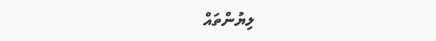ލިޔުންތައް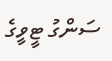ސަންގު ޓީވީގެ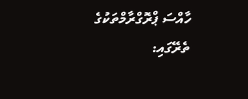ހާއްސަ ޕްރޮގްރާމްތަކުގެ ތެރޭގައި: